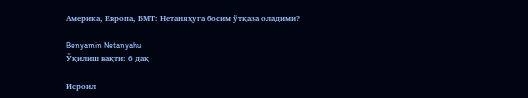Америка, Европа, БМТ: Нетаняҳуга босим ўтқаза оладими?

Benyamin Netanyahu
Ўқилиш вақти: 6 дақ

Исроил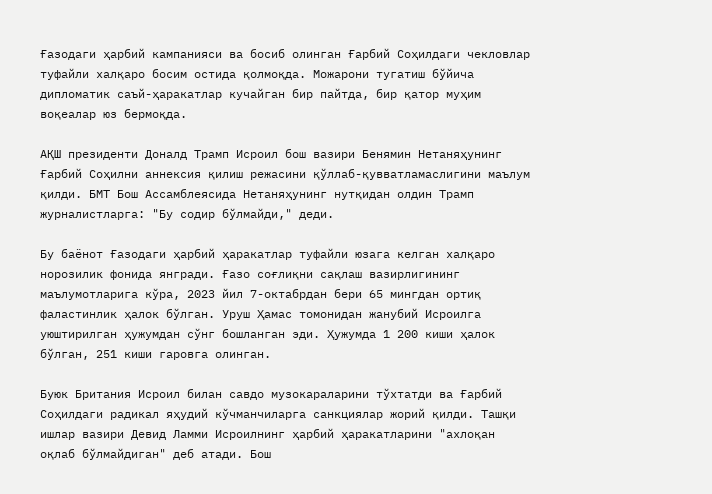Ғазодаги ҳарбий кампанияси ва босиб олинган Ғарбий Соҳилдаги чекловлар туфайли халқаро босим остида қолмоқда. Можарони тугатиш бўйича дипломатик саъй-ҳаракатлар кучайган бир пайтда, бир қатор муҳим воқеалар юз бермоқда.

АҚШ президенти Доналд Трамп Исроил бош вазири Бенямин Нетаняҳунинг Ғарбий Соҳилни аннексия қилиш режасини қўллаб-қувватламаслигини маълум қилди. БМТ Бош Ассамблеясида Нетаняҳунинг нутқидан олдин Трамп журналистларга: "Бу содир бўлмайди," деди.

Бу баёнот Ғазодаги ҳарбий ҳаракатлар туфайли юзага келган халқаро норозилик фонида янгради. Ғазо соғлиқни сақлаш вазирлигининг маълумотларига кўра, 2023 йил 7-октабрдан бери 65 мингдан ортиқ фаластинлик ҳалок бўлган. Уруш Ҳамас томонидан жанубий Исроилга уюштирилган ҳужумдан сўнг бошланган эди. Ҳужумда 1 200 киши ҳалок бўлган, 251 киши гаровга олинган.

Буюк Британия Исроил билан савдо музокараларини тўхтатди ва Ғарбий Соҳилдаги радикал яҳудий кўчманчиларга санкциялар жорий қилди. Ташқи ишлар вазири Девид Ламми Исроилнинг ҳарбий ҳаракатларини "ахлоқан оқлаб бўлмайдиган" деб атади. Бош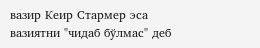вазир Кеир Стармер эса вазиятни "чидаб бўлмас" деб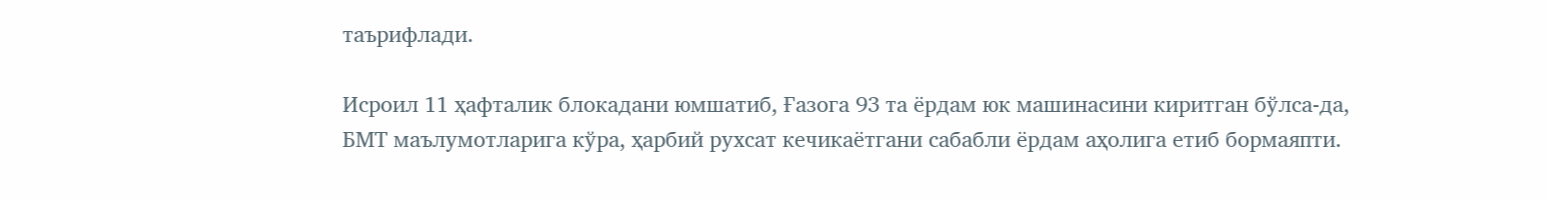таърифлади.

Исроил 11 ҳафталик блокадани юмшатиб, Ғазога 93 та ёрдам юк машинасини киритган бўлса-да, БМТ маълумотларига кўра, ҳарбий рухсат кечикаётгани сабабли ёрдам аҳолига етиб бормаяпти.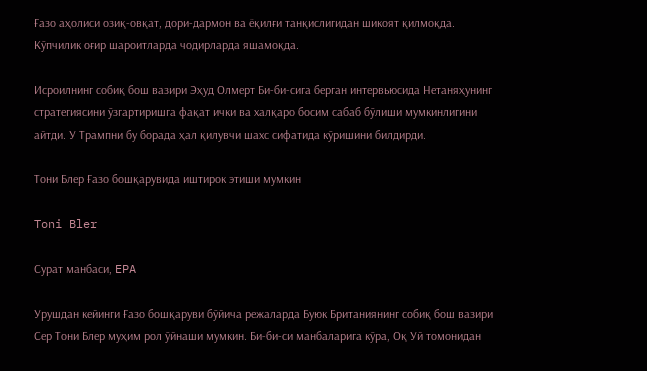Ғазо аҳолиси озиқ-овқат, дори-дармон ва ёқилғи танқислигидан шикоят қилмоқда. Кўпчилик оғир шароитларда чодирларда яшамоқда.

Исроилнинг собиқ бош вазири Эҳуд Олмерт Би-би-сига берган интервьюсида Нетаняҳунинг стратегиясини ўзгартиришга фақат ички ва халқаро босим сабаб бўлиши мумкинлигини айтди. У Трампни бу борада ҳал қилувчи шахс сифатида кўришини билдирди.

Тони Блер Ғазо бошқарувида иштирок этиши мумкин

Toni Bler

Сурат манбаси, EPA

Урушдан кейинги Ғазо бошқаруви бўйича режаларда Буюк Британиянинг собиқ бош вазири Сер Тони Блер муҳим рол ўйнаши мумкин. Би-би-си манбаларига кўра, Оқ Уй томонидан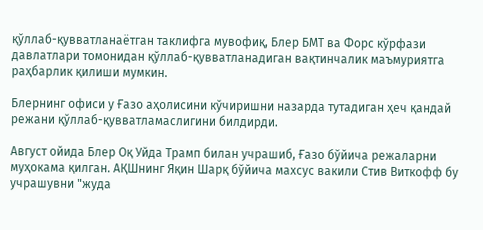қўллаб-қувватланаётган таклифга мувофиқ, Блер БМТ ва Форс кўрфази давлатлари томонидан қўллаб-қувватланадиган вақтинчалик маъмуриятга раҳбарлик қилиши мумкин.

Блернинг офиси у Ғазо аҳолисини кўчиришни назарда тутадиган ҳеч қандай режани қўллаб-қувватламаслигини билдирди.

Август ойида Блер Оқ Уйда Трамп билан учрашиб, Ғазо бўйича режаларни муҳокама қилган. АҚШнинг Яқин Шарқ бўйича махсус вакили Стив Виткофф бу учрашувни "жуда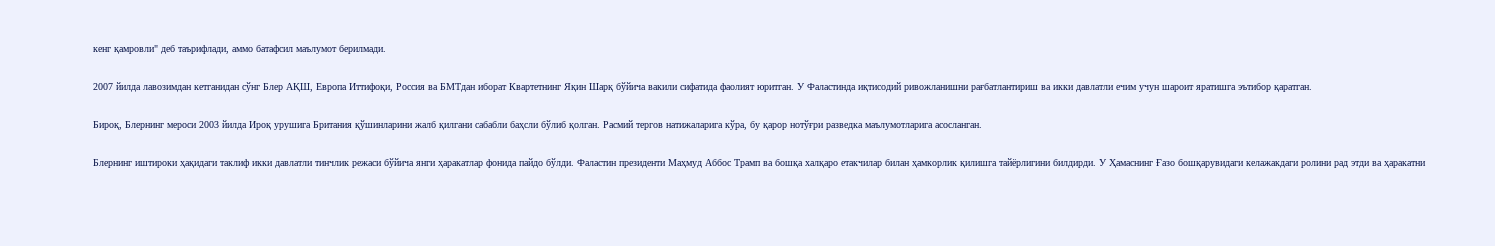кенг қамровли" деб таърифлади, аммо батафсил маълумот берилмади.

2007 йилда лавозимдан кетганидан сўнг Блер АҚШ, Европа Иттифоқи, Россия ва БМТдан иборат Квартетнинг Яқин Шарқ бўйича вакили сифатида фаолият юритган. У Фаластинда иқтисодий ривожланишни рағбатлантириш ва икки давлатли ечим учун шароит яратишга эътибор қаратган.

Бироқ, Блернинг мероси 2003 йилда Ироқ урушига Британия қўшинларини жалб қилгани сабабли баҳсли бўлиб қолган. Расмий тергов натижаларига кўра, бу қарор нотўғри разведка маълумотларига асосланган.

Блернинг иштироки ҳақидаги таклиф икки давлатли тинчлик режаси бўйича янги ҳаракатлар фонида пайдо бўлди. Фаластин президенти Маҳмуд Аббос Трамп ва бошқа халқаро етакчилар билан ҳамкорлик қилишга тайёрлигини билдирди. У Ҳамаснинг Ғазо бошқарувидаги келажакдаги ролини рад этди ва ҳаракатни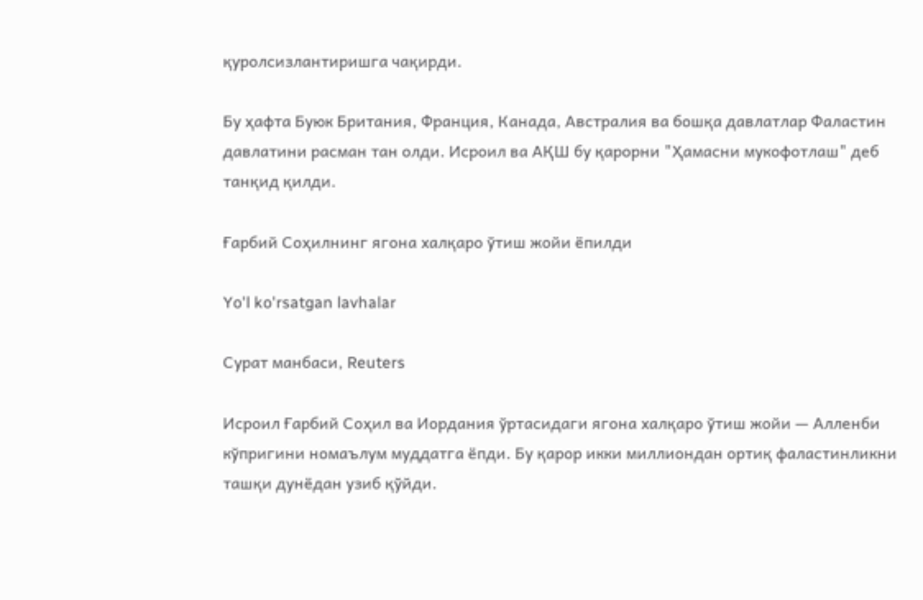қуролсизлантиришга чақирди.

Бу ҳафта Буюк Британия, Франция, Канада, Австралия ва бошқа давлатлар Фаластин давлатини расман тан олди. Исроил ва АҚШ бу қарорни "Ҳамасни мукофотлаш" деб танқид қилди.

Ғарбий Соҳилнинг ягона халқаро ўтиш жойи ёпилди

Yo'l ko'rsatgan lavhalar

Сурат манбаси, Reuters

Исроил Ғарбий Соҳил ва Иордания ўртасидаги ягона халқаро ўтиш жойи — Алленби кўпригини номаълум муддатга ёпди. Бу қарор икки миллиондан ортиқ фаластинликни ташқи дунёдан узиб қўйди.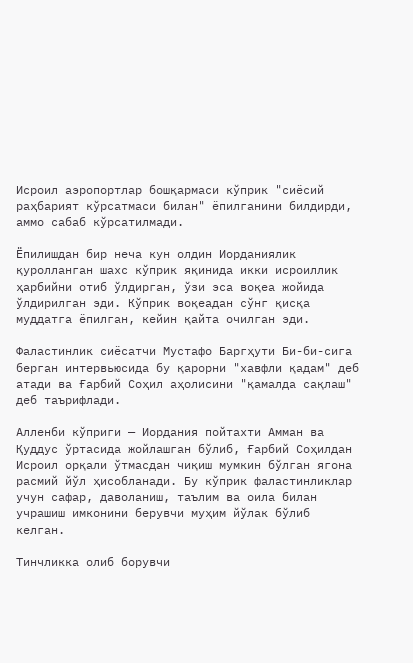Исроил аэропортлар бошқармаси кўприк "сиёсий раҳбарият кўрсатмаси билан" ёпилганини билдирди, аммо сабаб кўрсатилмади.

Ёпилишдан бир неча кун олдин Иорданиялик қуролланган шахс кўприк яқинида икки исроиллик ҳарбийни отиб ўлдирган, ўзи эса воқеа жойида ўлдирилган эди. Кўприк воқеадан сўнг қисқа муддатга ёпилган, кейин қайта очилган эди.

Фаластинлик сиёсатчи Мустафо Баргҳути Би-би-сига берган интервьюсида бу қарорни "хавфли қадам" деб атади ва Ғарбий Соҳил аҳолисини "қамалда сақлаш" деб таърифлади.

Алленби кўприги — Иордания пойтахти Амман ва Қуддус ўртасида жойлашган бўлиб, Ғарбий Соҳилдан Исроил орқали ўтмасдан чиқиш мумкин бўлган ягона расмий йўл ҳисобланади. Бу кўприк фаластинликлар учун сафар, даволаниш, таълим ва оила билан учрашиш имконини берувчи муҳим йўлак бўлиб келган.

Тинчликка олиб борувчи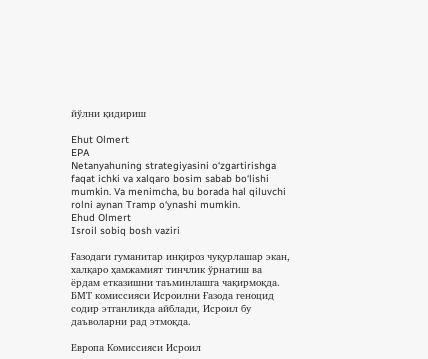йўлни қидириш

Ehut Olmert
EPA
Netanyahuning strategiyasini o‘zgartirishga faqat ichki va xalqaro bosim sabab bo‘lishi mumkin. Va menimcha, bu borada hal qiluvchi rolni aynan Tramp o‘ynashi mumkin.
Ehud Olmert
Isroil sobiq bosh vaziri

Ғазодаги гуманитар инқироз чуқурлашар экан, халқаро ҳамжамият тинчлик ўрнатиш ва ёрдам етказишни таъминлашга чақирмоқда. БМТ комиссияси Исроилни Ғазода геноцид содир этганликда айблади, Исроил бу даъволарни рад этмоқда.

Европа Комиссияси Исроил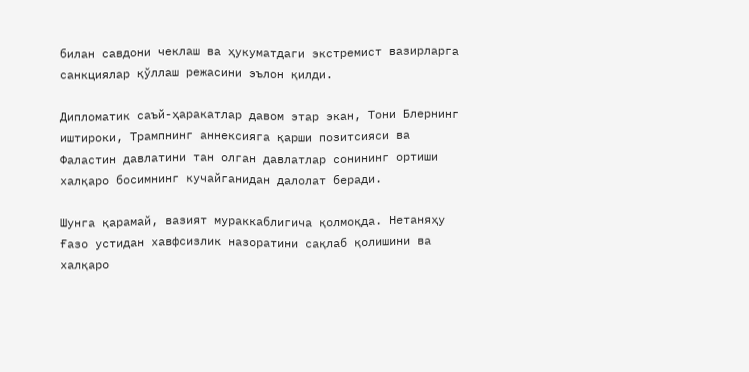билан савдони чеклаш ва ҳукуматдаги экстремист вазирларга санкциялар қўллаш режасини эълон қилди.

Дипломатик саъй-ҳаракатлар давом этар экан, Тони Блернинг иштироки, Трампнинг аннексияга қарши позитсияси ва Фаластин давлатини тан олган давлатлар сонининг ортиши халқаро босимнинг кучайганидан далолат беради.

Шунга қарамай, вазият мураккаблигича қолмоқда. Нетаняҳу Ғазо устидан хавфсизлик назоратини сақлаб қолишини ва халқаро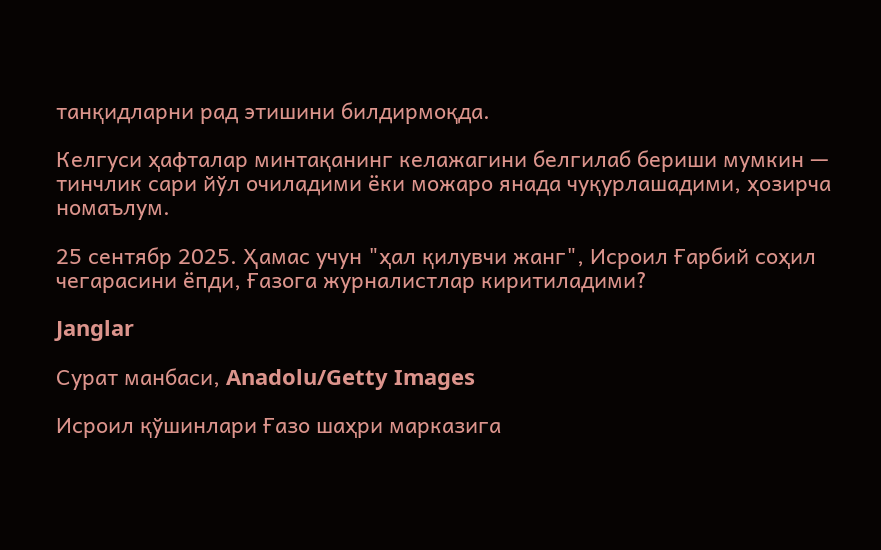танқидларни рад этишини билдирмоқда.

Келгуси ҳафталар минтақанинг келажагини белгилаб бериши мумкин — тинчлик сари йўл очиладими ёки можаро янада чуқурлашадими, ҳозирча номаълум.

25 сентябр 2025. Ҳамас учун "ҳал қилувчи жанг", Исроил Ғарбий соҳил чегарасини ёпди, Ғазога журналистлар киритиладими?

Janglar

Сурат манбаси, Anadolu/Getty Images

Исроил қўшинлари Ғазо шаҳри марказига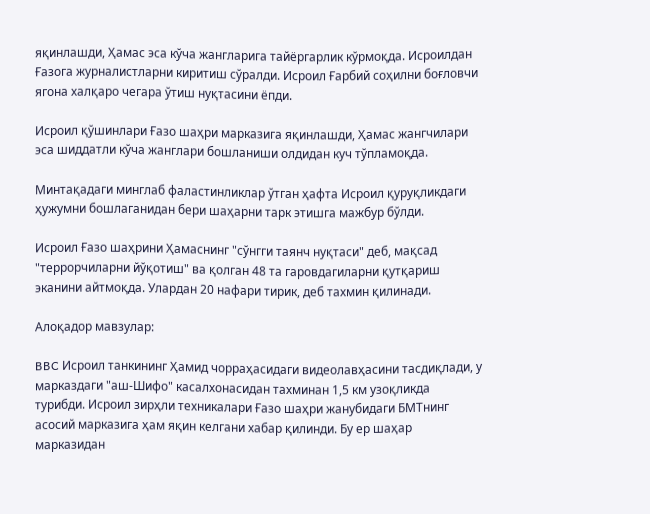яқинлашди, Ҳамас эса кўча жангларига тайёргарлик кўрмоқда. Исроилдан Ғазога журналистларни киритиш сўралди. Исроил Ғарбий соҳилни боғловчи ягона халқаро чегара ўтиш нуқтасини ёпди.

Исроил қўшинлари Ғазо шаҳри марказига яқинлашди, Ҳамас жангчилари эса шиддатли кўча жанглари бошланиши олдидан куч тўпламоқда.

Минтақадаги минглаб фаластинликлар ўтган ҳафта Исроил қуруқликдаги ҳужумни бошлаганидан бери шаҳарни тарк этишга мажбур бўлди.

Исроил Ғазо шаҳрини Ҳамаснинг "сўнгги таянч нуқтаси" деб, мақсад "террорчиларни йўқотиш" ва қолган 48 та гаровдагиларни қутқариш эканини айтмоқда. Улардан 20 нафари тирик, деб тахмин қилинади.

Алоқадор мавзулар:

BBC Исроил танкининг Ҳамид чорраҳасидаги видеолавҳасини тасдиқлади, у марказдаги "аш-Шифо" касалхонасидан тахминан 1,5 км узоқликда турибди. Исроил зирҳли техникалари Ғазо шаҳри жанубидаги БМТнинг асосий марказига ҳам яқин келгани хабар қилинди. Бу ер шаҳар марказидан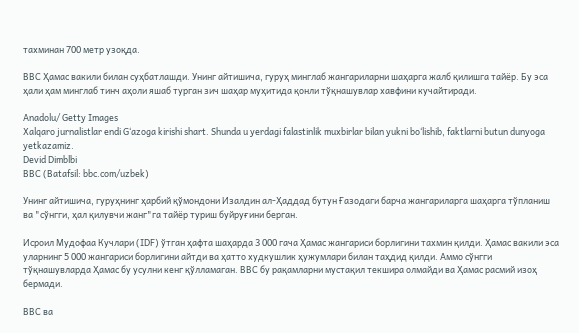тахминан 700 метр узоқда.

BBC Ҳамас вакили билан суҳбатлашди. Унинг айтишича, гуруҳ минглаб жангариларни шаҳарга жалб қилишга тайёр. Бу эса ҳали ҳам минглаб тинч аҳоли яшаб турган зич шаҳар муҳитида қонли тўқнашувлар хавфини кучайтиради.

Anadolu/ Getty Images
Xalqaro jurnalistlar endi G‘azoga kirishi shart. Shunda u yerdagi falastinlik muxbirlar bilan yukni bo‘lishib, faktlarni butun dunyoga yetkazamiz.
Devid Dimblbi
BBC (Batafsil: bbc.com/uzbek)

Унинг айтишича, гуруҳнинг ҳарбий қўмондони Изалдин ал-Ҳаддад бутун Ғазодаги барча жангариларга шаҳарга тўпланиш ва "сўнгги, ҳал қилувчи жанг"га тайёр туриш буйруғини берган.

Исроил Мудофаа Кучлари (IDF) ўтган ҳафта шаҳарда 3 000 гача Ҳамас жангариси борлигини тахмин қилди. Ҳамас вакили эса уларнинг 5 000 жангариси борлигини айтди ва ҳатто худкушлик ҳужумлари билан таҳдид қилди. Аммо сўнгги тўқнашувларда Ҳамас бу усулни кенг қўлламаган. BBC бу рақамларни мустақил текшира олмайди ва Ҳамас расмий изоҳ бермади.

BBC ва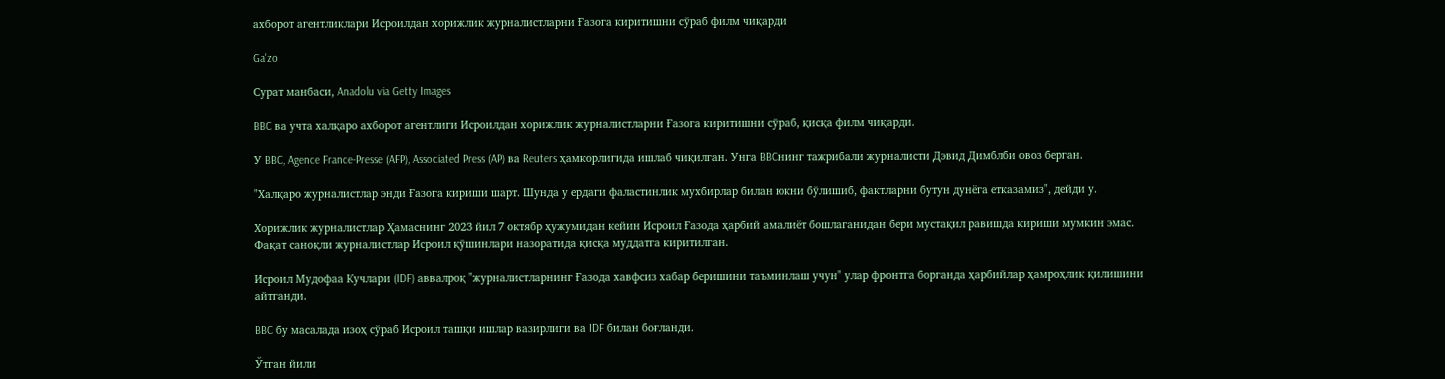ахборот агентликлари Исроилдан хорижлик журналистларни Ғазога киритишни сўраб филм чиқарди

Ga'zo

Сурат манбаси, Anadolu via Getty Images

BBC ва учта халқаро ахборот агентлиги Исроилдан хорижлик журналистларни Ғазога киритишни сўраб, қисқа филм чиқарди.

У BBC, Agence France-Presse (AFP), Associated Press (AP) ва Reuters ҳамкорлигида ишлаб чиқилган. Унга BBCнинг тажрибали журналисти Дэвид Димблби овоз берган.

"Халқаро журналистлар энди Ғазога кириши шарт. Шунда у ердаги фаластинлик мухбирлар билан юкни бўлишиб, фактларни бутун дунёга етказамиз", дейди у.

Хорижлик журналистлар Ҳамаснинг 2023 йил 7 октябр ҳужумидан кейин Исроил Ғазода ҳарбий амалиёт бошлаганидан бери мустақил равишда кириши мумкин эмас. Фақат саноқли журналистлар Исроил қўшинлари назоратида қисқа муддатга киритилган.

Исроил Мудофаа Кучлари (IDF) аввалроқ "журналистларнинг Ғазода хавфсиз хабар беришини таъминлаш учун" улар фронтга борганда ҳарбийлар ҳамроҳлик қилишини айтганди.

BBC бу масалада изоҳ сўраб Исроил ташқи ишлар вазирлиги ва IDF билан боғланди.

Ўтган йили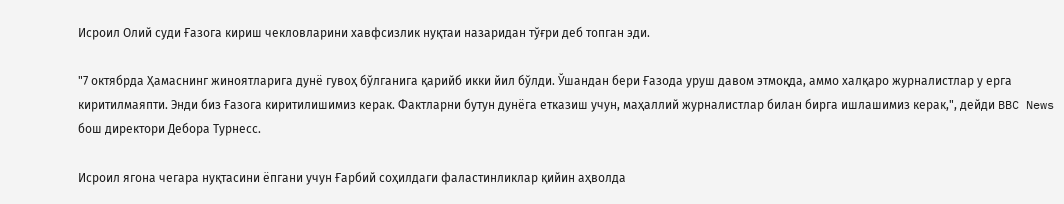Исроил Олий суди Ғазога кириш чекловларини хавфсизлик нуқтаи назаридан тўғри деб топган эди.

"7 октябрда Ҳамаснинг жиноятларига дунё гувоҳ бўлганига қарийб икки йил бўлди. Ўшандан бери Ғазода уруш давом этмоқда, аммо халқаро журналистлар у ерга киритилмаяпти. Энди биз Ғазога киритилишимиз керак. Фактларни бутун дунёга етказиш учун, маҳаллий журналистлар билан бирга ишлашимиз керак,", дейди BBC News бош директори Дебора Турнесс.

Исроил ягона чегара нуқтасини ёпгани учун Ғарбий соҳилдаги фаластинликлар қийин аҳволда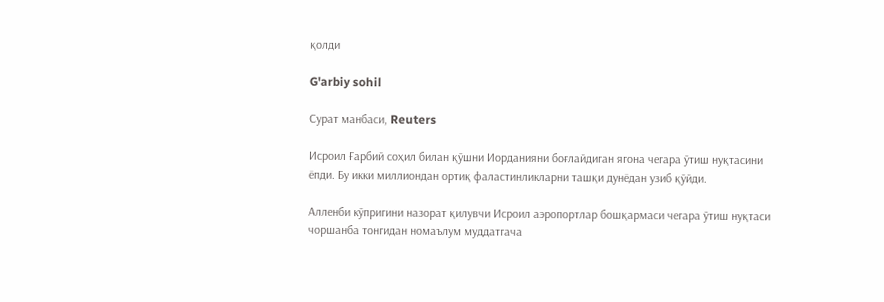қолди

G'arbiy sohil

Сурат манбаси, Reuters

Исроил Ғарбий соҳил билан қўшни Иорданияни боғлайдиган ягона чегара ўтиш нуқтасини ёпди. Бу икки миллиондан ортиқ фаластинликларни ташқи дунёдан узиб қўйди.

Алленби кўпригини назорат қилувчи Исроил аэропортлар бошқармаси чегара ўтиш нуқтаси чоршанба тонгидан номаълум муддатгача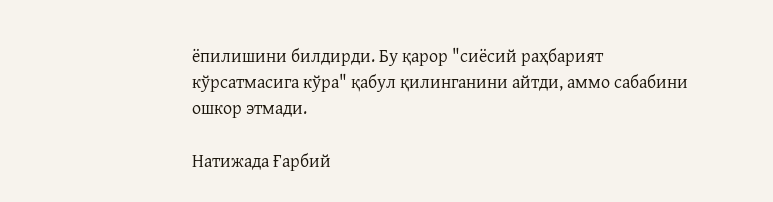ёпилишини билдирди. Бу қарор "сиёсий раҳбарият кўрсатмасига кўра" қабул қилинганини айтди, аммо сабабини ошкор этмади.

Натижада Ғарбий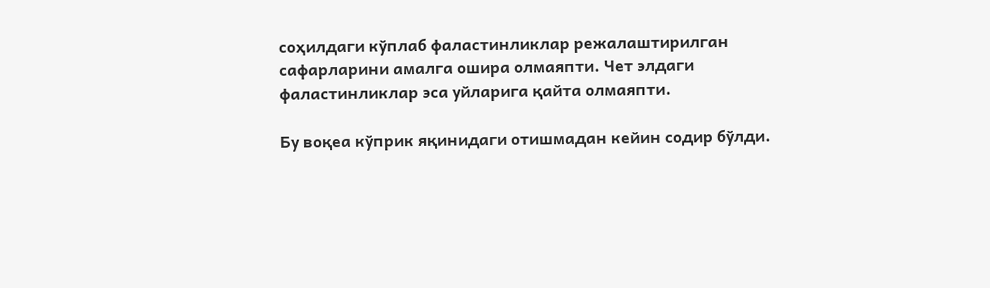соҳилдаги кўплаб фаластинликлар режалаштирилган сафарларини амалга ошира олмаяпти. Чет элдаги фаластинликлар эса уйларига қайта олмаяпти.

Бу воқеа кўприк яқинидаги отишмадан кейин содир бўлди.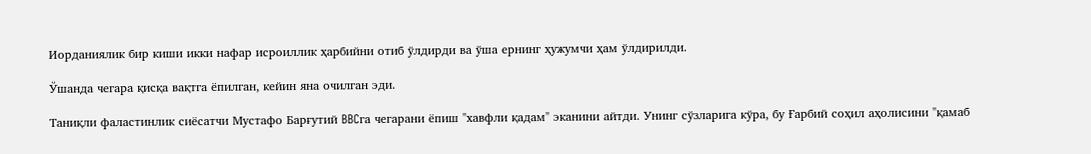Иорданиялик бир киши икки нафар исроиллик ҳарбийни отиб ўлдирди ва ўша ернинг ҳужумчи ҳам ўлдирилди.

Ўшанда чегара қисқа вақтга ёпилган, кейин яна очилган эди.

Таниқли фаластинлик сиёсатчи Мустафо Барғутий BBCга чегарани ёпиш "хавфли қадам" эканини айтди. Унинг сўзларига кўра, бу Ғарбий соҳил аҳолисини "қамаб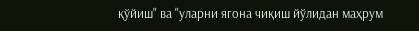қўйиш" ва "уларни ягона чиқиш йўлидан маҳрум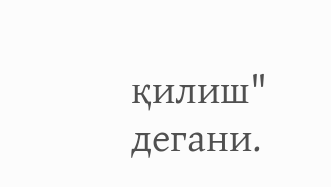қилиш" дегани.